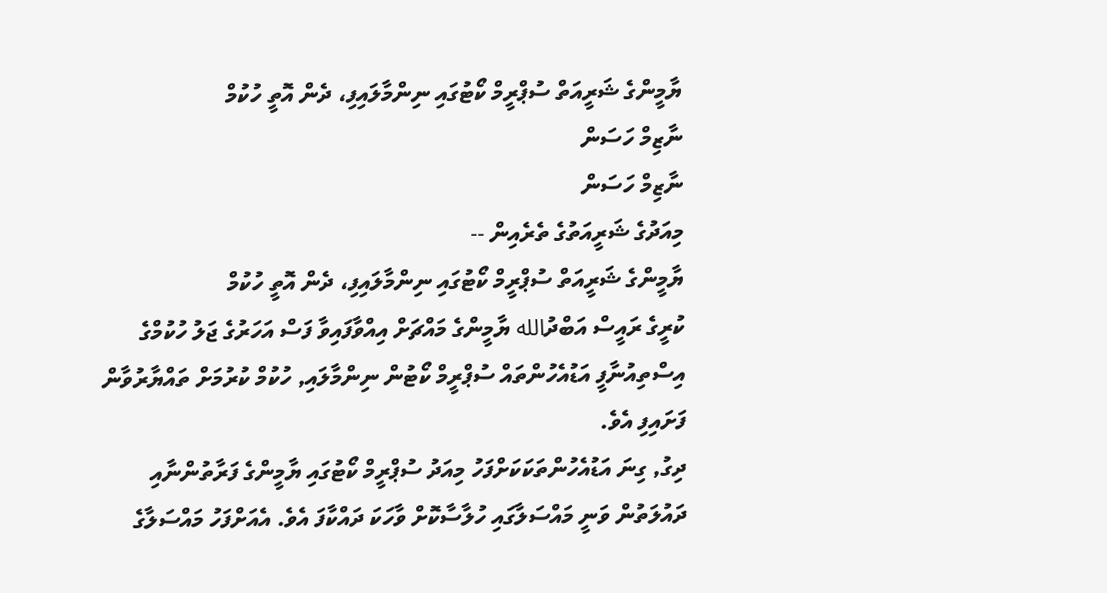ޔާމީންގެ ޝަރީއަތް ސުޕްރީމް ކޯޓުގައި ނިންމާލައިފި، ދެން އޮތީ ހުކުމް
ނާޒިމް ހަސަން
ނާޒިމް ހަސަން
މިއަދުގެ ޝަރީއަތުގެ ތެރެއިން --
ޔާމީންގެ ޝަރީއަތް ސުޕްރީމް ކޯޓުގައި ނިންމާލައިފި، ދެން އޮތީ ހުކުމް
ކުރީގެ ރައީސް އަބްދުالله ޔާމީންގެ މައްޗަށް އިއްވާފައިވާ ފަސް އަހަރުގެ ޖަލު ހުކުމްގެ އިސްތިއުނާފީ އަޑުއެހުންތައް ސުޕްރީމް ކޯޓުން ނިންމާލައި, ހުކުމް ކުރުމަށް ތައްޔާރުވާން ފަށައިފި އެވެ.
ދިގު, ގިނަ އަޑުއެހުންތަކަކަށްފަހު މިއަދު ސުޕްރީމް ކޯޓުގައި ޔާމީންގެ ފަރާތުންނާއި ދައުލަތުން ވަނީ މައްސަލާގައި ހުލާސާކޮށް ވާހަކަ ދައްކާފަ އެވެ. އެއަށްފަހު މައްސަލާގެ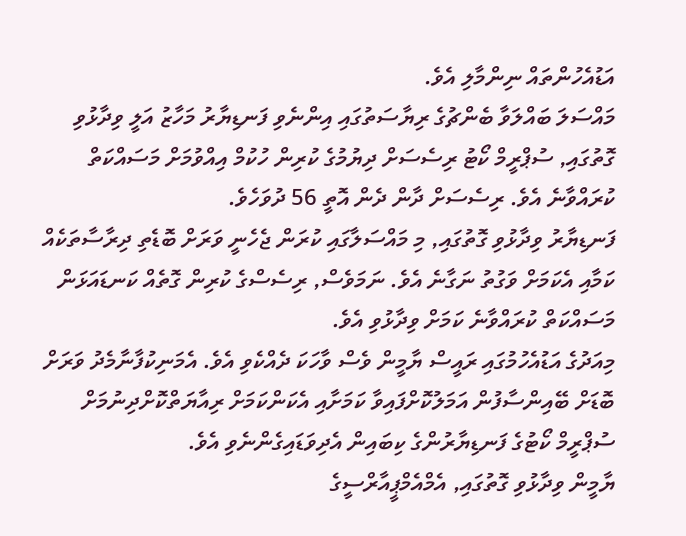އަޑުއެހުންތައް ނިންމާލި އެވެ.
މައްސަލަ ބައްލަވާ ބެންޗުގެ ރިޔާސަތުގައި އިންނެވި ފަނޑިޔާރު މަހާޒު އަލީ ވިދާޅުވި ގޮތުގައި, ސުޕްރީމް ކޯޓު ރިސެސަށް ދިޔުމުގެ ކުރިން ހުކުމް އިއްވުމަށް މަސައްކަތް ކުރައްވާނެ އެވެ. ރިސެސަށް ދާން ދެން އޮތީ 56 ދުވަހެވެ.
ފަނޑިޔާރު ވިދާޅުވި ގޮތުގައި, މި މައްސަލާގައި ކުރަން ޖެހެނީ ވަރަށް ބޮޑެތި ދިރާސާތަކެއް ކަމާއި އެކަމަށް ވަގުތު ނަގާނެ އެވެ. ނަމަވެސް, ރިސެސްގެ ކުރިން ގޮތެއް ކަނޑައަޅަން މަސައްކަތް ކުރައްވާނެ ކަމަށް ވިދާޅުވި އެވެ.
މިއަދުގެ އަޑުއެހުމުގައި ރައީސް ޔާމީން ވެސް ވާހަކަ ދެއްކެވި އެވެ. އެމަނިކުފާނާމެދު ވަރަށް ބޮޑަށް ބޭއިންސާފުން އަމަލުކޮށްފައިވާ ކަމަށާއި އެކަންކަމަށް ރިއާޔަތްކޮށްދިނުމަށް ސުޕްރީމް ކޯޓުގެ ފަނޑިޔާރުންގެ ކިބައިން އެދިވަޑައިގެންނެވި އެވެ.
ޔާމީން ވިދާޅުވި ގޮތުގައި, އެމްއެމްޕީއާރްސީގެ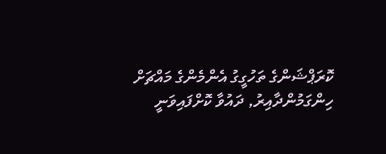ކޮރަޕްޝަންގެ ތަހުގީގު އެންމެންގެ މައްޗަށް ހިންގަމުންދާއިރު, ދައުވާ ކޮށްފައިވަނީ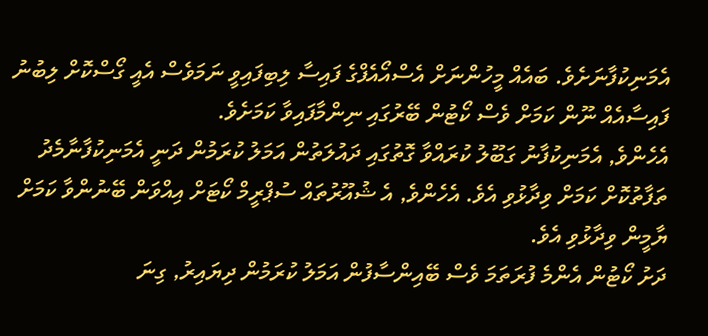އެމަނިކުފާނަށެވެ. ބައެއް މީހުންނަށް އެސްއޯއެފްގެ ފައިސާ ލިބިފައިވީ ނަމަވެސް އެއީ ގޯސްކޮށް ލިބުނު ފައިސާއެއް ނޫން ކަމަށް ވެސް ކޯޓުން ބޭރުގައި ނިންމާފައިވާ ކަމަށެވެ.
އެހެންވެ, އެމަނިކުފާނު ގަބޫލު ކުރައްވާ ގޮތުގައި ދައުލަތުން އަމަލު ކުރަމުން ދަނީ އެމަނިކުފާނާމެދު ތަފާތުކޮށް ކަމަށް ވިދާޅުވި އެވެ. އެހެންވެ, އެ ޝުއޫރުތައް ސުޕްރީމް ކޯޓަށް އިއްވަން ބޭނުންވާ ކަމަށް ޔާމީން ވިދާޅުވި އެވެ.
ދަށު ކޯޓުން އެންމެ ފުރަތަމަ ވެސް ބޭއިންސާފުން އަމަލު ކުރަމުން ދިޔައިރު, ގިނަ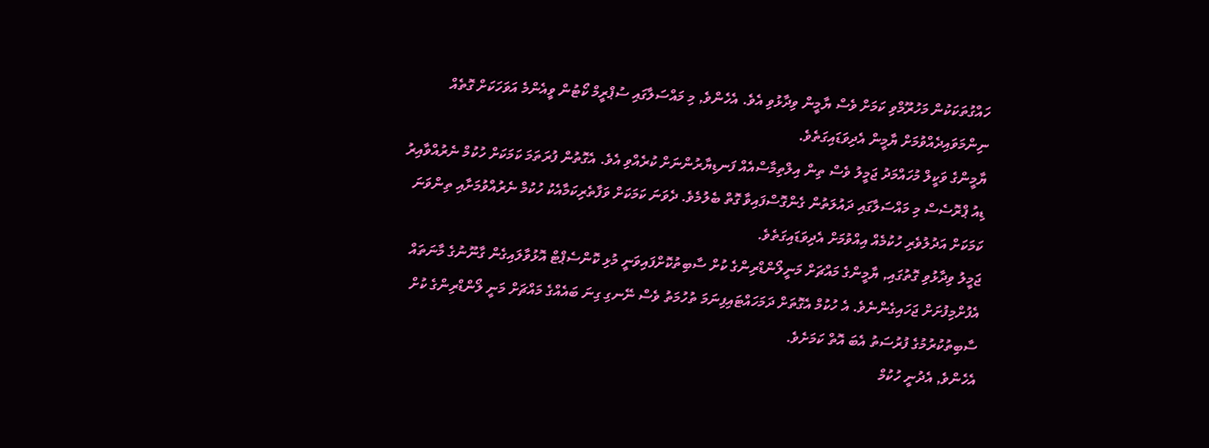ހައްގުތަކަކުން މަހުރޫމްވި ކަމަށް ވެސް ޔާމީން ވިދާޅުވި އެވެ. އެހެންވެ, މި މައްސަލާގައި ސުޕްރީމް ކޯޓުން ވީއެންމެ އަވަހަކަށް ގޮތެއް ނިންމަވައިދެއްވުމަށް ޔާމީން އެދިވަޑައިގަތެވެ.
ޔާމީންގެ ވަކީލް މުހައްމަދު ޖަމީލު ވެސް ތިން އިލްތިމާސްއެއް ފަނޑިޔާރުންނަށް ކުރެއްވި އެވެ. އެގޮތުން ފުރަތަމަ ކަމަކަށް ހުކުމް ނެރުއްވާއިރު ޑިއު ޕްރޮސެސް މި މައްސަލާގައި ދައުލަތުން ގެންގޮސްފައިވާ ގޮތް ބެލުމެވެ. ދެވަނަ ކަމަކަށް ވަފާތެރިކަމާއެކު ހުކުމް ނެރުއްވުމަށާއި ތިންވަނަ ކަމަކަށް އަދުލުވެރި ހުކުމެއް އިއްވުމަށް އެދިވަޑައިގަތެވެ.
ޖަމީލު ވިދާޅުވި ގޮތުގައި, ޔާމީންގެ މައްޗަށް މަނީލޯންޑްރިންގެ ކުށް ސާބިތުކޮށްފައިވަނީ މުޅި ކޮންސެޕްޓް އޮޅުވާލައިގެން ގާނޫނުގެ މާނަތައް އެފުށްމިފުށަށް ޖަހައިގެންނެވެ. އެ ހުކުމް އެގޮތަށް ދަމަހައްޓައިފިނަމަ ތުހުމަތު ވެސް ނޭނގި ގިނަ ބައެއްގެ މައްޗަށް މަނީ ލޯންޑްރިންގެ ކުށް ސާބިތުކުރުމުގެ ފުރުސަތު އެބަ އޮތް ކަމަށެވެ.
އެހެންވެ, އެދުނީ ހުކުމް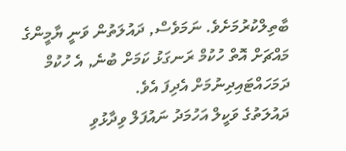ބާތިލްކުރުމަށެވެ. ނަމަވެސް, ދައުލަތުން ވަނީ ޔާމީންގެ މައްޗަށް އޮތް ހުކުމް ރަނގަޅު ކަމަށް ބުނެ, އެ ހުކުމް ދަމަހައްޓައިދިނުމަށް އެދިފަ އެވެ.
ދައުލަތުގެ ވަކީލް އަހުމަދު ނައުފަލް ވިދާޅުވި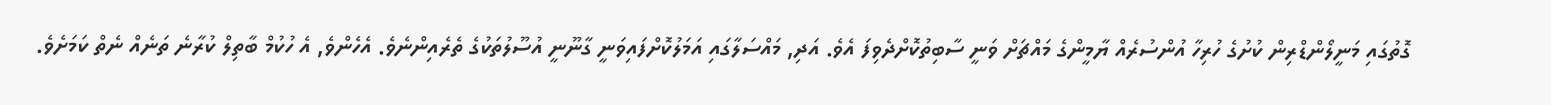ގޮތުގައި މަނީލޯންޑްރިން ކުށުގެ ހުރިހާ އުންސުރެއް ޔާމީންގެ މައްޗަށް ވަނީ ސާބިތުކޮށްދެވިފަ އެވެ. އަދި, މައްސަލާގައި އަމަލުކޮށްފައިވަނީ ގާނޫނީ އުސޫލުތަކުގެ ތެރެއިންނެވެ. އެހެންވެ, އެ ހުކުމް ބާތިލް ކުރާނެ ތަނެއް ނެތް ކަމަށެވެ.